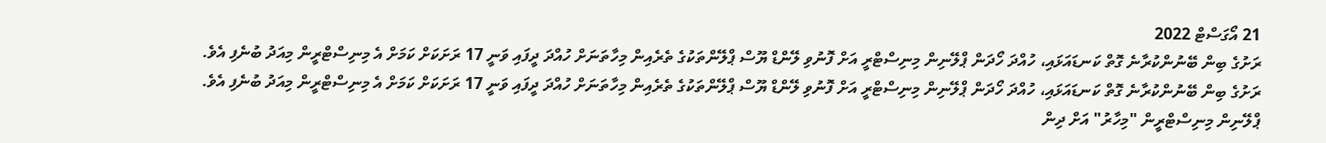21 އޯގަސްޓް 2022
ރަށުގެ ބިން ބޭނުންކުރާނެ ގޮތް ކަނޑައަޅައި، ހުއްދަ ހޯދަން ޕްލޭނިން މިނިސްޓްރީ އަށް ފޮނުވި ލޭންޑް ޔޫސް ޕްލޭންތަކުގެ ތެރެއިން މިހާތަނަށް ހުއްދަ ދީފައި ވަނީ 17 ރަށަކަށް ކަމަށް އެ މިނިސްޓްރީން މިއަދު ބުނެފި އެވެ.
ރަށުގެ ބިން ބޭނުންކުރާނެ ގޮތް ކަނޑައަޅައި، ހުއްދަ ހޯދަން ޕްލޭނިން މިނިސްޓްރީ އަށް ފޮނުވި ލޭންޑް ޔޫސް ޕްލޭންތަކުގެ ތެރެއިން މިހާތަނަށް ހުއްދަ ދީފައި ވަނީ 17 ރަށަކަށް ކަމަށް އެ މިނިސްޓްރީން މިއަދު ބުނެފި އެވެ.
ޕްލޭނިން މިނިސްޓްރީން "މިހާރު" އަށް ދިން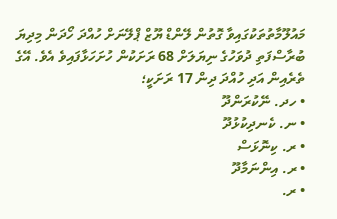މައުލޫމާތުތަކުގައިވާ ގޮތުން ލޭންޑް ޔޫޒް ޕްލޭނަށް ހުއްދަ ހޯދަން މިދިޔަ ބުރާސްފަތި ދުވަހުގެ ނިޔަލަށް 68 ރަށަކުން ހުށަހަޅާފައިވެ އެވެ. އޭގެ ތެރެއިން އަދި ހުއްދަ ދިން 17 ރަށަކީ؛
• ހދ. ނޭކުރަންދޫ
• ނ. ކެނދިކުޅުދޫ
• ރ. ކިނޮޅަސް
• ރ. އިންނަމާދޫ
• ރ.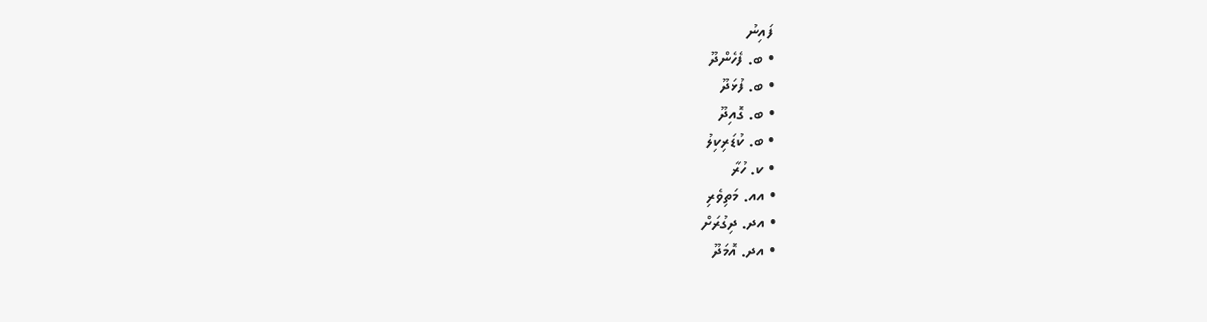ފައިނު
• ބ. ފެހެންދޫ
• ބ. ފުޅަދޫ
• ބ. ގޮއިދޫ
• ބ. ކުޑަރިކިލު
• ކ. ހުރާ
• އއ. މަތިވެރި
• އދ. ދިގުރަށް
• އދ. އޮމަދޫ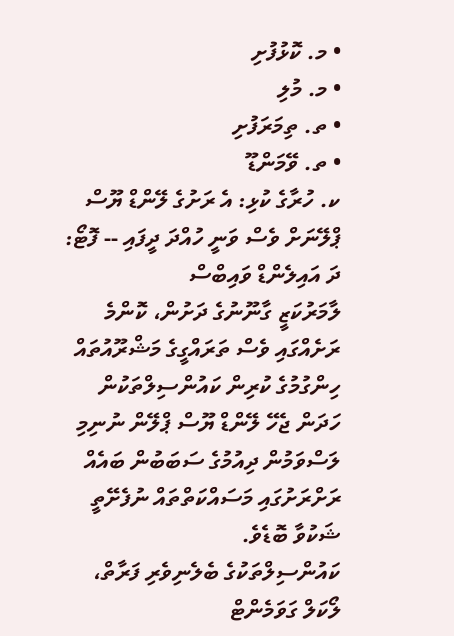• މ. ކޮޅުފުށި
• މ. މުލި
• ތ. ތިމަރަފުށި
• ތ. ވޭމަންޑޫ
ކ. ހުރާގެ ކުޅި: އެ ރަށުގެ ލޭންޑް ޔޫސް ޕްލޭނަށް ވެސް ވަނީ ހުއްދަ ދީފައި -- ފޮޓޯ: ދަ އައިލެންޑް ވައިބްސް
ލާމަރުކަޒީ ގާނޫނުގެ ދަށުން، ކޮންމެ ރަށެއްގައި ވެސް ތަރައްގީގެ މަޝްރޫއުތައް ހިންގުމުގެ ކުރިން ކައުންސިލްތަކުން ހަދަން ޖެހޭ ލޭންޑް ޔޫސް ޕްލޭން ނުނިމި ލަސްވަމުން ދިއުމުގެ ސަބަބުން ބައެއް ރަށްރަށުގައި މަސައްކަތްތައް ނުފެށޭތީ ޝަކުވާ ބޮޑެވެ.
ކައުންސިލްތަކުގެ ބެލެނިވެރި ފަރާތް، ލޯކަލް ގަވަމެންޓް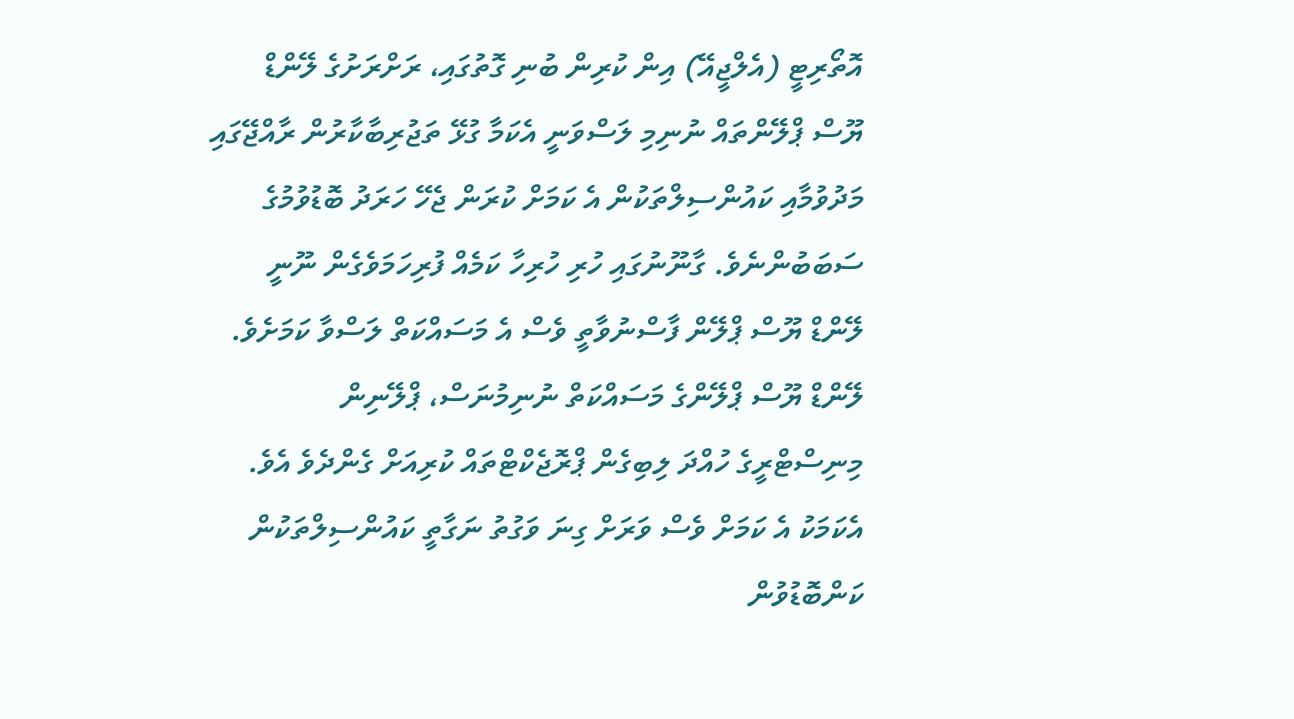އޮތޯރިޓީ (އެލްޖީއޭ) އިން ކުރިން ބުނި ގޮތުގައި، ރަށްރަށުގެ ލޭންޑް ޔޫސް ޕްލޭންތައް ނުނިމި ލަސްވަނީ އެކަމާ ގުޅޭ ތަޖުރިބާކާރުން ރާއްޖޭގައި މަދުވުމާއި ކައުންސިލްތަކުން އެ ކަމަށް ކުރަން ޖެހޭ ހަރަދު ބޮޑުވުމުގެ ސަބަބުންނެވެ. ގާނޫނުގައި ހުރި ހުރިހާ ކަމެއް ފުރިހަމަވެގެން ނޫނީ ލޭންޑް ޔޫސް ޕްލޭން ފާސްނުވާތީ ވެސް އެ މަސައްކަތް ލަސްވާ ކަމަށެވެ.
ލޭންޑް ޔޫސް ޕްލޭންގެ މަސައްކަތް ނުނިމުނަސް، ޕްލޭނިން މިނިސްޓްރީގެ ހުއްދަ ލިބިގެން ޕްރޮޖެކްޓްތައް ކުރިއަށް ގެންދެވެ އެވެ. އެކަމަކު އެ ކަމަށް ވެސް ވަރަށް ގިނަ ވަގުތު ނަގާތީ ކައުންސިލްތަކުން ކަންބޮޑުވުން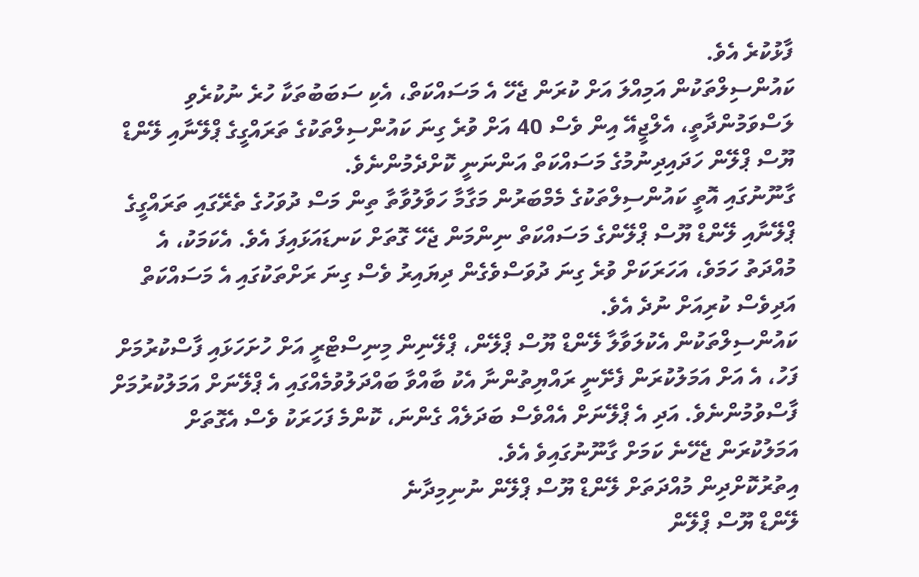ފާޅުކުރެ އެވެ.
ކައުންސިލްތަކުން އަމިއްލަ އަށް ކުރަން ޖެހޭ އެ މަސައްކަތް، އެކި ސަބަބުތަކާ ހުރެ ނުކުރެވި ލަސްވަމުންދާތީ، އެލްޖީއޭ އިން ވެސް 40 އަށް ވުރެ ގިނަ ކައުންސިލްތަކުގެ ތަރައްގީގެ ޕްލޭނާއި ލޭންޑް ޔޫސް ޕްލޭން ހަދައިދިނުމުގެ މަސައްކަތް އަންނަނީ ކޮށްދެމުންނެވެ.
ގާނޫނުގައި އޮތީ ކައުންސިލްތަކުގެ މެމްބަރުން މަގާމާ ހަވާލުވާތާ ތިން މަސް ދުވަހުގެ ތެރޭގައި ތަރައްގީގެ ޕްލޭނާއި ލޭންޑް ޔޫސް ޕްލޭންގެ މަސައްކަތް ނިންމަން ޖެހޭ ގޮތަށް ކަނޑައަޅައިފަ އެވެ. އެކަމަކު، އެ މުއްދަތު ހަމަވެ، އަހަރަކަށް ވުރެ ގިނަ ދުވަސްވެގެން ދިޔައިރު ވެސް ގިނަ ރަށްތަކުގައި އެ މަސައްކަތް އަދިވެސް ކުރިއަށް ނުދެ އެވެ.
ކައުންސިލްތަކުން އެކުލަވާލާ ލޭންޑް ޔޫސް ޕްލޭން، ޕްލޭނިން މިނިސްޓްރީ އަށް ހުށަހަޅައި ފާސްކުރުމަށް ފަހު، އެ އަށް އަމަލުކުރަން ފެށޭނީ ރައްޔިތުންނާ އެކު ބާއްވާ ބައްދަލުވުމެއްގައި އެ ޕްލޭނަށް އަމަލުކުރުމަށް ފާސްވުމުންނެވެ. އަދި އެ ޕްލޭނަށް އެއްވެސް ބަދަލެއް ގެންނަ، ކޮންމެ ފަހަރަކު ވެސް އެގޮތަށް އަމަލުކުރަން ޖެހޭނެ ކަމަށް ގާނޫނުގައިވެ އެވެ.
އިތުރުކޮށްދިން މުއްދަތަށް ލޭންޑް ޔޫސް ޕްލޭން ނުނިމިދާނެ
ލޭންޑް ޔޫސް ޕްލޭން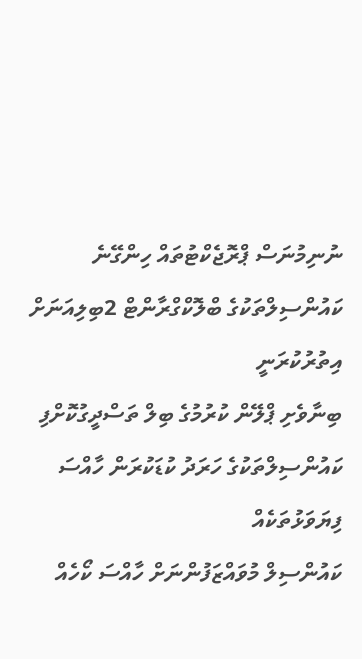ނުނިމުނަސް ޕްރޮޖެކްޓުތައް ހިންގޭނެ
ކައުންސިލްތަކުގެ ބްލޮކްގްރާންޓް 2ބިލިއަނަށް އިތުރުކުރަނީ
ބިނާވެށި ޕްލޭން ކުރުމުގެ ބިލް ތަސްދީގުކޮށްފި
ކައުންސިލްތަކުގެ ހަރަދު ކުޑަކުރަން ހާއްސަ ފިޔަވަޅުތަކެއް
ކައުންސިލް މުވައްޒަފުންނަށް ހާއްސަ ކޯހެއް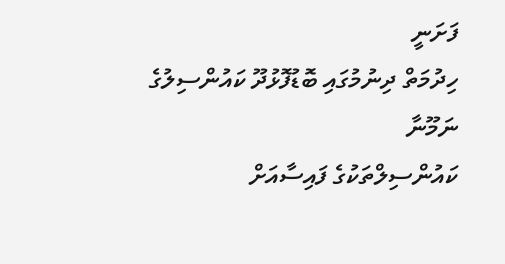ފަށަނީ
ހިދުމަތް ދިނުމުގައި ބޮޑުފޮޅުދޫ ކައުންސިލުގެ ނަމޫނާ
ކައުންސިލްތަކުގެ ފައިސާއަށް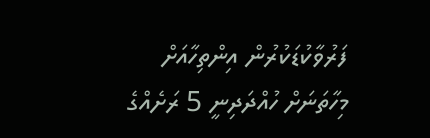ފަރުވާކުޑަކުރުން އިންތިހާއަށް
މިހާތަނަށް ހުއްދަދިނީ 5 ރަށެއްގެ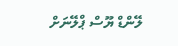ލޭންޑް ޔޫސް ޕްލޭނަށް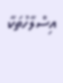އިސްލާހުތަކާ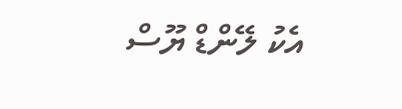އެކު ލޭންޑް ޔޫސް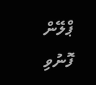ޕްލޭން ފޮނުވި